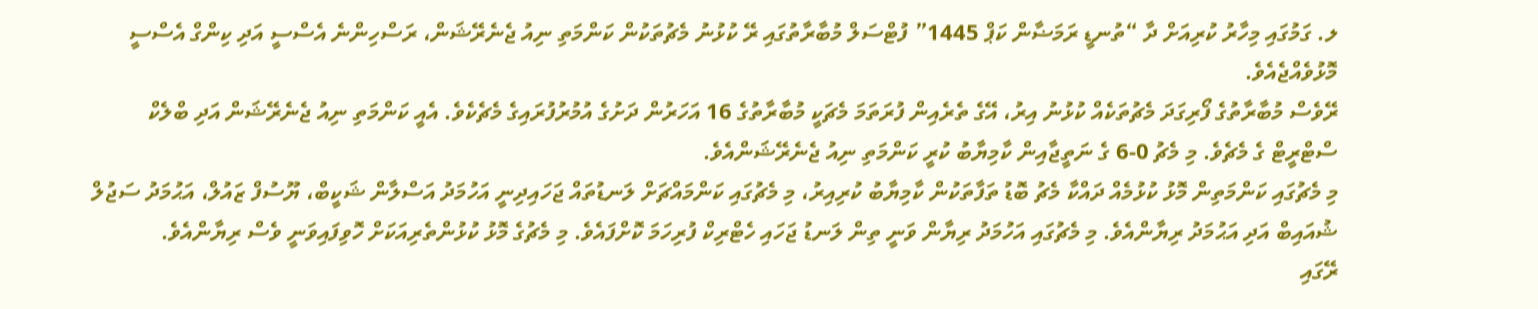ލ. ގަމުގައި މިހާރު ކުރިއަށް ދާ “ތުނޑީ ރަމަޟާން ކަޕް 1445” ފުޓްސަލް މުބާރާތުގައި ރޭ ކުޅުނު މެޗުތަކުން ކަންމަތި ނިއު ޖެނެރޭޝަން، ރަސްހިންނެ އެސްސީ އަދި ކިންގް އެސްސީ މޮޅުވެއްޖެއެވެ.
ރޭވެސް މުބާރާތުގެ ފޯރިގަދަ މެޗުތަކެއް ކުޅުނު އިރު، އޭގެ ތެރެއިން ފުރަތަމަ މެޗަކީ މުބާރާތުގެ 16 އަހަރުން ދަށުގެ އުމުރުފުރައިގެ މެޗެކެވެ. އެއީ ކަންމަތި ނިއު ޖެނެރޭޝަން އަދި ބްލެކް ސްޓްރީޓް ގެ މެޗެވެ. މި މެޗު 0-6 ގެ ނަތީޖާއިން ކާމިޔާބު ކުރީ ކަންމަތި ނިއު ޖެނެރޭޝަންއެވެ.
މި މެޗުގައި ކަންމަތިން މޮޅު ކުޅުމެއް ދައްކާ މެޗު ބޮޑު ތަފާތަކުން ކާމިޔާބު ކުރިއިރު، މި މެޗުގައި ކަންމައްޗަށް ލަނޑުތައް ޖަހައިދިނީ އަހުމަދު އަސްލާން ޝަކީބް، ޔޫސުފް ޒައުލް، އަޙުމަދު ސަޖުލް ޝުއައިބް އަދި އަޙުމަދު ރިޔާންއެވެ. މި މެޗުގައި އަހުމަދު ރިޔާން ވަނީ ތިން ލަނޑު ޖަހައި ހެޓްރިކް ފުރިހަމަ ކޮށްފައެވެ. މި މެޗުގެ މޮޅު ކުޅުންތެރިއަކަށް ހޮވިފައިވަނީ ވެސް ރިޔާންއެވެ.
ރޭގައި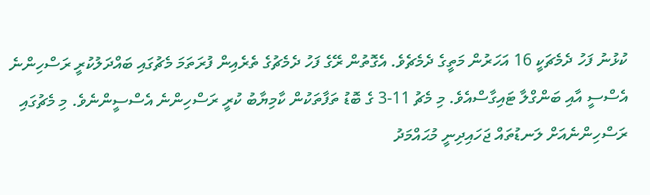ކުޅުނު ފަހު ދެމެޗަކީ 16 އަހަރުން މަތީގެ ދެމެޗެވެ. އެގޮތުން ރޭގެ ފަހު ދެމެޗުގެ ތެރެއިން ފުރަތަމަ މެޗުގައި ބައްދަލުކުރީ ރަސްހިންނެ އެސްސީ އާއި ބަންގްލާ ޓައިގާސްއެވެ. މި މެޗު 11-3 ގެ ބޮޑު ތަފާތަކުން ކާމިޔާބު ކުރީ ރަސްހިންނެ އެސްސީންނެވެ. މި މެޗުގައި ރަސްހިންނެއަށް ލަނޑުތައް ޖަހައިދިނީ މުޙައްމަދު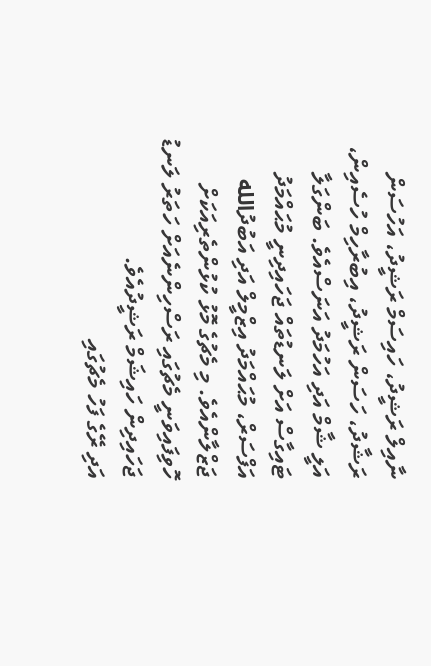ނާއިލް ރަޝީދު، ހައިސަމް ރަޝީދު، އަހުސަން ރަޝާދު، ހަސަން ރަޝީދު، އިބުރާހިމް ހުސެއިން، އަލީ ޝާމް އަދި އަހުމަދު އަނަސްއެވެ. ބަންގަލާ ޓައިގާސް އަށް ލަނޑުތައް ޖަހައިދިނީ މުޙައްމަދު އަފްސަރް، މުޙައްމަދު އިޒްމީލް އަދި އަބުދުالله ޖަޒްލާންއެވެ. މި މެޗުގެ މޮޅު ކުޅުންތެރިއަކަށް ހޮވިފައިވަނީ މެޗުގައި ރަސްހިންނެއަށް ހަތަރު ލަނޑު ޖަހައިދިން ހައިޝަމް ރަޝީދުއެވެ.
އަދި ރޭގެ ފަހު މެޗުގައި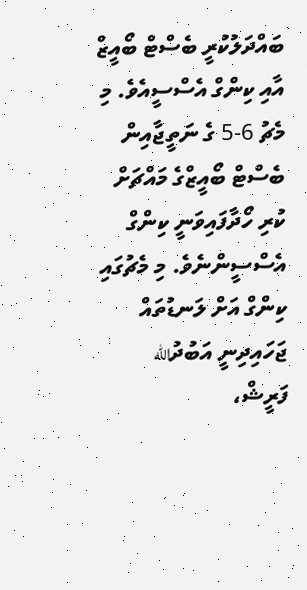ބައްދަލުކުރީ ބެސްޓް ބޯއީޒް އާއި ކިންގް އެސްސީއެވެ. މި މެޗު 6-5 ގެ ނަތީޖާއިން ބެސްޓް ބޯއީޒްގެ މައްޗަށް ކުރި ހޯދާފައިވަނީ ކިންގް އެސްސީންނެވެ. މި މެޗުގައި ކިންގް އަށް ލަނޑުތައް ޖަހައިދިނީ އަބުދުالله ފަރީޝް،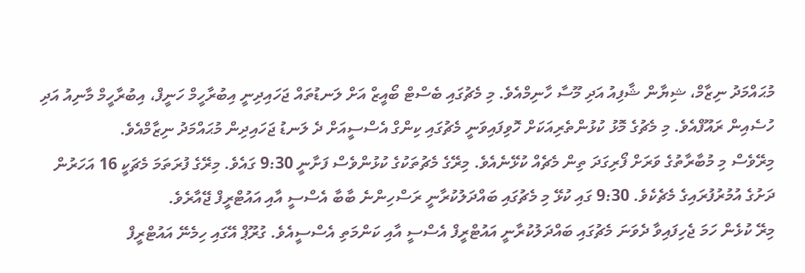މުޙައްމަދު ނިޒާމް، ޝިޔާން ޝާފިއު އަދި މޫސާ ހާނިމްއެވެ. މި މެޗުގައި ބެސްޓް ބޯއީޒް އަށް ލަނޑުތައް ޖަހައިދިނީ އިބުރާހީމް ހަނީފް، އިބުރާހީމް މާނިއު އަދި ހުސެއިން ރައޫފްއެވެ. މި މެޗުގެ މޮޅު ކުޅުންތެރިއަކަށް ހޮވިފައިވަނީ މެޗުގައި ކިންގް އެސްސީއަށް ދެ ލަނޑު ޖަހައިދިން މުޙައްމަދު ނިޒާމްއެވެ.
މިރޭވެސް މި މުބާރާތުގެ ވަރަށް ފޯރިގަދަ ތިން މެޗެއް ކުޅޭނެއެވެ. މިރޭގެ މެޗުތަކުގެ ކުޅުންވެސް ފަށާނީ 9:30 ގައެވެ. މިރޭގެ ފުރަތަމަ މެޗަކީ 16 އަހަރުން ދަށުގެ އުމުރުފުރައިގެ މެޗެކެވެ. 9:30 ގައި ކުޅޭ މި މެޗުގައި ބައްދަލުކުރާނީ ރަސްހިންނެ ބާބާ އެސްސީ އާއި އައުޓްރީފް ޖޭއާރެވެ.
މިރޭ ކުޅެން ހަމަ ޖެހިފައިވާ ދެވަނަ މެޗުގައި ބައްދަލުކުރާނީ އައުޓްރީފް އެސްސީ އާއި ކަންމަތި އެސްސީއެވެ. ގުރޫޕް އޭގައި ހިމެނޭ އައުޓްރީފް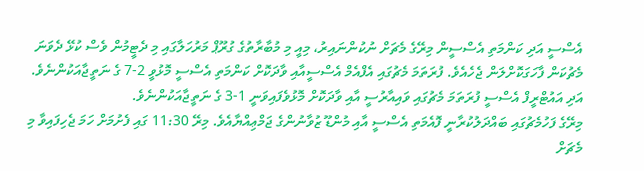އެސްސީ އަދި ކަންމަތި އެސްސީން މިރޭގެ މެޗަށް ނުކުންނައިރު، މިއީ މި މުބާރާތުގެ ގުރޫޕް މަރުހަލާގައި މި ދެޓީމުން ވެސް ކުޅޭ ދެވަނަ މެޗުކަން ފާހަގަކޮށްލަން ޖެހެއެވެ. ފުރަތަމަ މެޗުގައި އެފްއެމް އެސްސީއާއި ވާދަކޮށް ކަންމަތި އެސްސީ މޮޅުވީ 2-7 ގެ ނަތީޖާއަކުންނެވެ. އަދި އައުޓްރީފް އެސްސީ ފުރަތަމަ މެޗުގައި ވައިއާރުސީ އާއި ވާދަކޮށް މޮޅުވެފައިވަނީ 1-3 ގެ ނަތީޖާއަކުންނެވެ.
މިރޭގެ ފަހުމެޗުގައި ބައްދަލުކުރާނީ ފޮއެމަތި އެސްސީ އާއި މުންޑޫ ޒުވާނުންގެ ޖަމްޢިއްޔާއެވެ. މިރޭ 11:30 ގައި ފެށުމަށް ހަމަ ޖެހިފައިވާ މި މެޗަށް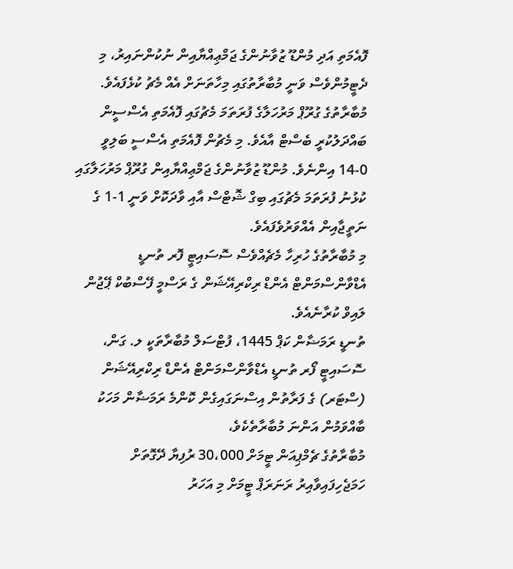ފޮއެމަތި އަދި މުންޑޫ ޒުވާނުންގެ ޖަމްޢިއްޔާއިން ނުކުންނައިރު، މި ދެޓީމުންވެސް ވަނީ މުބާރާތުގައި މިހާތަނަށް އެއް މެޗު ކުޅެފައެވެ. މުބާރާތުގެ ގުރޫޕް މަރުހަލާގެ ފުރަތަމަ މެޗުގައި ފޮއެމަތި އެސްސީން ބައްދަލުކުރީ ބެސްޓް އާއެވެ. މި މެޗުން ފޮއެމަތި އެސްސީ ބަލިވީ 0-14 އިންނެވެ. މުންޑޫ ޒުވާނުންގެ ޖަމްޢިއްޔާއިން ގުރޫޕް މަރުހަލާގައި ކުޅުނު ފުރަތަމަ މެޗުގައި ބިގް ޝޮޓްސް އާއި ވާދަކޮށް ވަނީ 1-1 ގެ ނަތީޖާއިން އެއްވަރުވެފައެވެ.
މި މުބާރާތުގެ ހުރިހާ މެޗެއްވެސް ސޮސައިޓީ ފޮރ ތުނޑީ އެޑްވާންސްމަންޓް އެންޑް ރިކްރިއޭޝަން ގެ ރަސްމީ ފޭސްބުކް ޕޭޖުން ލައިވް ކުރާނެއެވެ.
ތުނޑީ ރަމަޟާން ކަޕް 1445، ފުޓްސަލް މުބާރާތަކީ ލ. ގަން، ސޮސައިޓީ ފޯރ ތުނޑީ އެޑްވާންސްމަންޓް އެންޑް ރިކްރިއޭޝަން (ސްޓަރ) ގެ ފަރާތުން އިސްނަގައިގެން ކޮންމެ ރަމަޟާން މަހަކު ބާއްވަމުން އަންނަ މުބާރާތެކެވެ،
މުބާރާތުގެ ޗެމްޕިއަން ޓީމަށް 30،000 ރުފިޔާ ދޭގޮތަށް ހަމަޖެހިފައިވާއިރު ރަނަރަޕް ޓީމަށް މި އަހަރު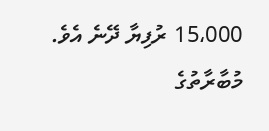15،000 ރުފިޔާ ދޭނެ އެވެ.
މުބާރާތުގެ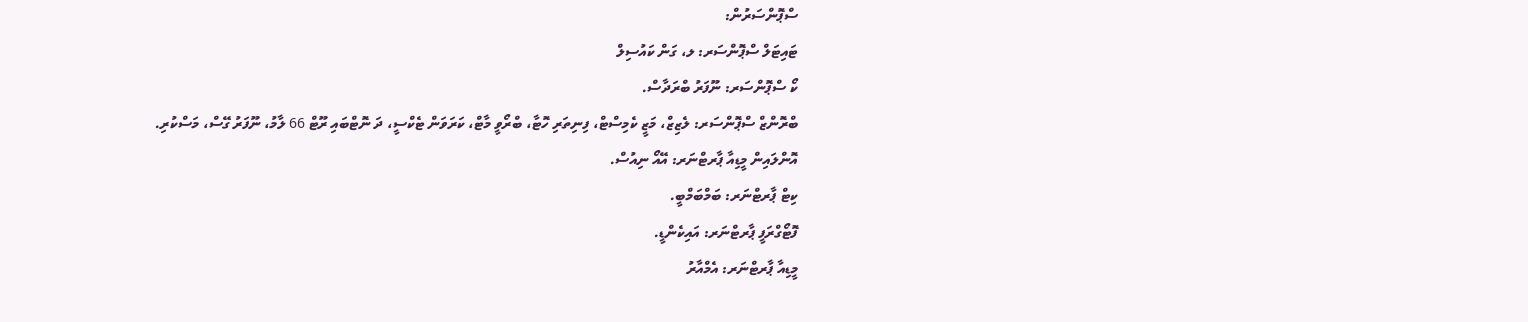ސްޕޮންސަރުން:
ޓައިޓަލް ސްޕޮންސަރ: ލ، ގަން ކައުސިލް
ކޯ ސްޕޮންސަރ: ނޫފަރު ބްރަދާސް.
ބްރޮންޒް ސްޕޮންސަރ: ލެޒިޒް، މަޒީ ކެމިސްޓް، ފިނިތަރި ހޮޓާ، ބްރޯވީ މާޓް، ކަރަވަން ޓެކްސީ، ދަ ނޮޓްބައި ރޫޓް 66 ލާމު، ނޫފަރު ގޭސް، މަސްކުރި.
އޮންލައިން މީޑިއާ ޕާރޓްނަރ: އޭއޯ ނިއުސް.
ކިޓް ޕާރޓްނަރ: ބަމްބަމްބީ.
ފޮޓޯގްރަފީ ޕާރޓްނަރ: އައިކެންޑީ.
މީޑިއާ ޕާރޓްނަރ: އެމްއާރު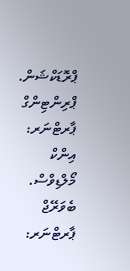ޕްރޮޑަކްޝަން.
ޕްރިންޓިންގް ޕާރޓްނަރ: އިންކް މޯލްޑިވްސް.
ބެވަރޭޖް ޕާރޓްނަރ: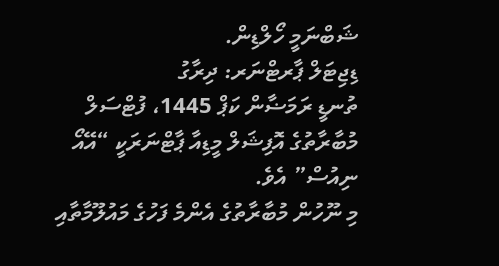ޝަބްނަމީ ހޯލްޑިން.
ޑިޖިޓަލް ޕާރޓްނަރ: ދިރާގު
ތުނޑީ ރަމަޟާން ކަޕް 1445، ފުޓްސަލް މުބާރާތުގެ އޮފިޝަލް މީޑިއާ ޕާޓްނަރަކީ “އޭއޯ ނިއުސް” އެވެ.
މި ނޫހުން މުބާރާތުގެ އެންމެ ފަހުގެ މައުލޫމާތާއި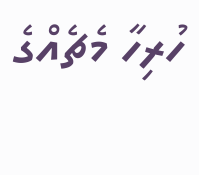ހުރިހާ މެޗެއްގެ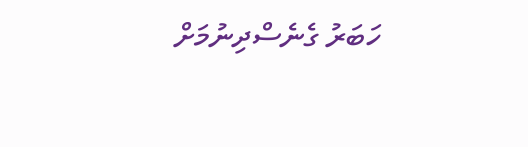ހަބަރު ގެނެސްދިނުމަށް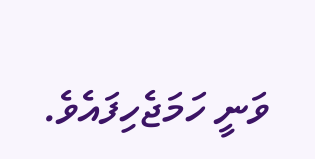ވަނީ ހަމަޖެހިފައެވެ.